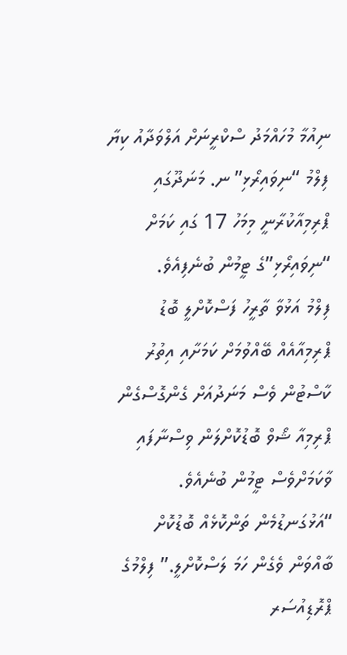ނިއުމާ މުހައްމަދު ސްކްރީނަށް އަލްވަދާއު ކިޔާ ފިލްމު “ނިވައިރޯޅި” ނ. މަނަދޫގައި ޕްރިމިއާކުރާނީ މިމަހު 17 ގައި ކަމަށް “ނިވައިރޯޅި”ގެ ޓީމުން ބުނެފިއެވެ.
ފިލްމު އަޅުވާ ތާރީހު ފަސްކޮށްލީ ބޮޑު ޕްރިމިއާއެއް ބޭއްވުމަށް ކަމަށާއި އިތުރު ކާސްޓުން ވެސް މަނަދުއަށް ގެންގޮސްގެން ޕްރިމިއާ ޝޯވް ބޮޑުކޮށްލަން ވިސްނާފައި ވާކަމަށްވެސް ޓީމުން ބުނެއެވެ.
“އަޅުގަނޑުމެން ތަންކޮޅެއް ބޮޑުކޮށް ބާއްވަން ވެގެން ހަމަ ލަސްކޮށްލީ.” ފިލްމުގެ ޕްރޮޑިއުސަރ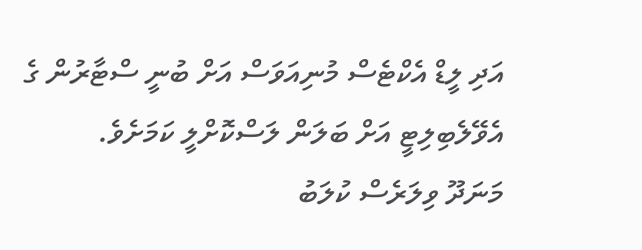އަދި ލީޑް އެކްޓެސް މުނިއަވަސް އަށް ބުނީ ސްޓާރުން ގެ އެވޭލެބިލިޓީ އަށް ބަލަން ލަސްކޮށްލީ ކަމަށެވެ.
މަނަދޫ ވިލަރެސް ކުލަބު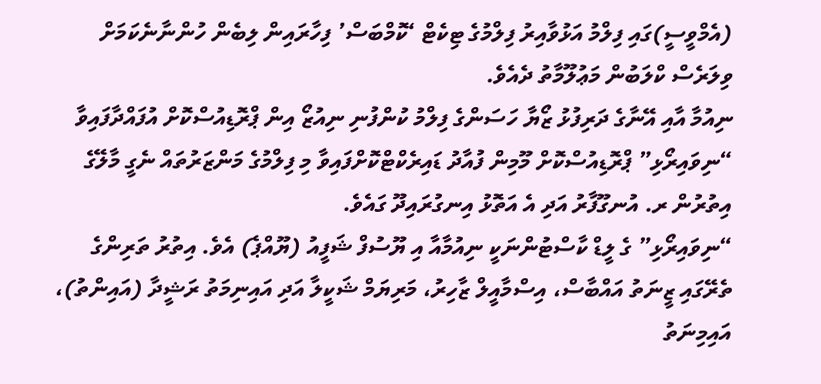(އެމްވީސީ)ގައި ފިލްމު އަޅުވާއިރު ފިލްމުގެ ޓިކެޓް ‘ކޮމްބަސް’ ފިހާރައިން ލިބެން ހުންނާނެކަމަށް ވިލަރެސް ކްލަބުން މަޢުލޫމާތު ދެއެވެ.
ނިއުމާ އާއި އޭނާގެ ދަރިފުޅު ޒޯޔާ ހަސަންގެ ފިލްމު ކުންފުނި ނިއުޒޯ އިން ޕްރޮޑިއުސްކޮށް އުފައްދާފައިވާ “ނިވައިރޯޅި” ޕްރޮޑިއުސްކޮށް މޫމިން ފުއާދު ޑައިރެކްޓްކޮށްފައިވާ މި ފިލްމުގެ މަންޒަރުތައް ނެގީ މާލޭގެ އިތުރުން ރ. އުނގޫފާރު އަދި އެ އަތޮޅު އިނގުރައިދޫ ގައެވެ.
“ނިވައިރޯޅި” ގެ ލީޑް ކާސްޓުންނަކީ ނިއުމާއާ އި ޔޫސުފް ޝަފީއު (ޔޫއްޕެ) އެވެ. އިތުރު ތަރިންގެ ތެރޭގައި ޒީނަތު އައްބާސް، އިސްމާއީލް ޒާހިރު، މަރިޔަމް ޝަކީލާ އަދި އައިނިމަތު ރަޝީދާ (އައިންތު)، އައިމިނަތު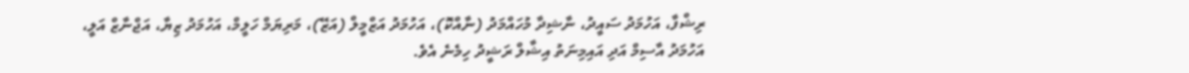ރިޝްފާ، އަހުމަދު ސައީދު، ނާޝިދާ މުހައްމަދު (ނާއްކޮ)، އަހުމަދު އަޒްމީލް (އަޒޭ)، މަރިޔަމް ހަލީމް، އަހުމަދު ޒިޔާ، އަޖްނާޒް އަލީ، އަހުމަދު އާސިމް އަދި އައިމިނަތު އިޝާލް ރަޝީދު ހިމެނެ އެވެ.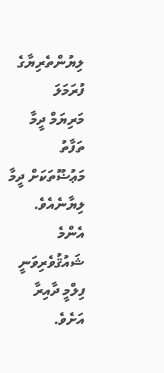ލިޔުންތެރިޔާގެ ފުރަމަލަ
މަރިޔަމް ދީމާ
ތަފާތު މަޢުޟޫތަކަށް ދީމާ ލިޔާނެއެވެ. އެންމެ ޝައުޤުވެރިވަނީ ފިލްމީ ދާއިރާ އަށެވެ.